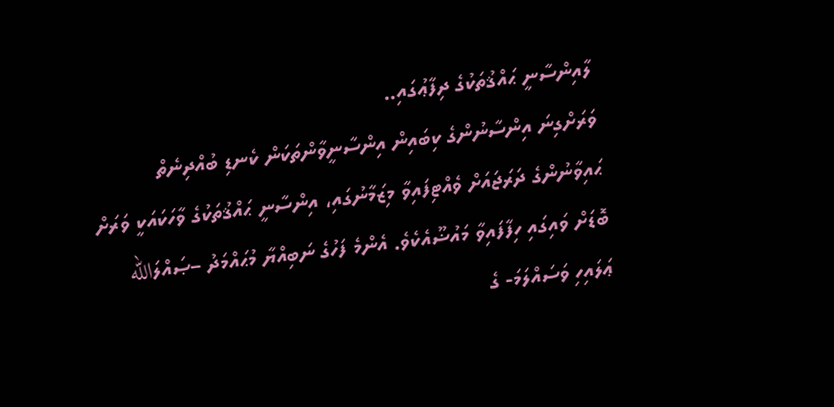ލާއިންސާނީ ޙައްޤުތަކުގެ ދިފާޢުގައި..
ވަރަށްގިނަ އިންސާނުންގެ ކިބައިން އިންސާނީވާންތަކަން ކެނޑި ބުއްދިނެތް ޙައިވާނުންގެ ދަރަޖައަށް ވެއްޓިފައިވާ މިޒަމާނުގައި، އިންސާނީ ޙައްޤުތަކުގެ ވާހަކައަކީ ވަރަށް ބޮޑަށް ވައިގައި ހިފާފައިވާ މައުޟޫއެކެވެ. އެންމެ ފަހުގެ ނަބިއްޔާ މުޙައްމަދު –ޞައްލަالله ޢަލައިހި ވަސައްލަމަ- ގެ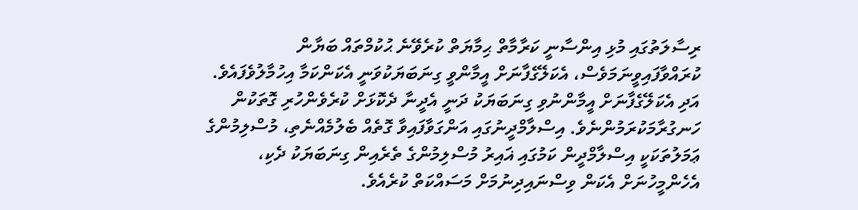ރިސާލަތުގައި މުޅި އިންސާނީ ކަރާމާތް ޙިމާޔަތް ކުރެވޭނެ ޙުކުމްތައް ބަޔާން ކުރައްވާފައިވީނަމަވެސް، އެކަލޭގެފާނަށް އީމާންވީ ގިނަބަޔަކުވަނީ އެކަންކަމާ އިހުމާލުވެފައެވެ.
އަދި އެކަލޭގެފާނަށް އީމާންނުވި ގިނަބަޔަކު ދަނީ އެދީނާ ދެކޮޅަށް ކުރެވެންހުރި ގޮތަކުން ހަނގުރާމަކުރަމުންނެވެ. އިސްލާމްދީނުގައި އަންގަވާފައިވާ ގޮތެއް ބެލުމެއްނެތި، މުސްލިމުންގެ ޢަމަލުތަކަކީ އިސްލާމްދީން ކަމުގައި ޣައިރު މުސްލިމުންގެ ތެރެއިން ގިނަބަޔަކު ދެކި، އެހެންމީހުނަށް އެކަން ވިސްނައިދިނުމަށް މަސައްކަތް ކުރެއެވެ.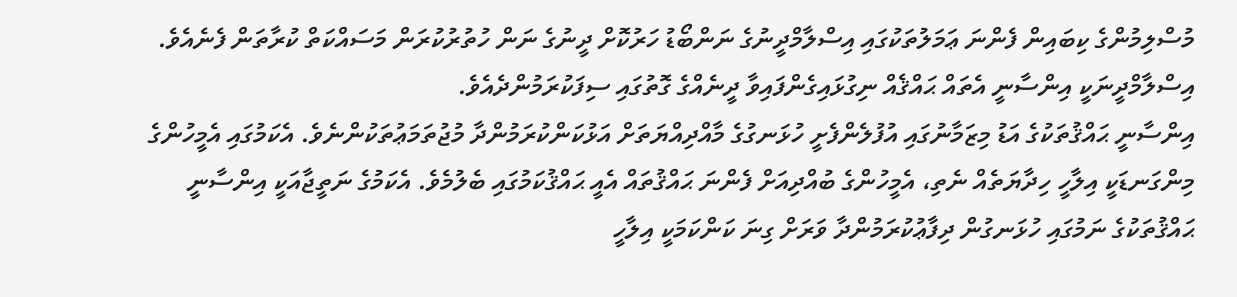މުސްލިމުންގެ ކިބައިން ފެންނަ ޢަމަލުތަކުގައި އިސްލާމްދީނުގެ ނަންބޯޑު ހަރުކޮށް ދީނުގެ ނަން ހުތުރުކުރަން މަސައްކަތް ކުރާތަން ފެނެއެވެ. އިސްލާމްދީނަކީ އިންސާނީ އެތައް ޙައްޤެއް ނިގުޅައިގެންފައިވާ ދީނެއްގެ ގޮތުގައި ސިފަކުރަމުންދެއެވެ.
އިންސާނީ ޙައްޤުތަކުގެ އަޑު މިޒަމާނުގައި އުފުލެންފެށީ ހުޅަނގުގެ މާއްދިއްޔަތަށް އަޅުކަންކުރަމުންދާ މުޖުތަމަޢުތަކުންނެވެ. އެކަމުގައި އެމީހުންގެ މިންގަނޑަކީ އިލާހީ ހިދާޔަތެއް ނެތި، އެމީހުންގެ ބުއްދިއަށް ފެންނަ ޙައްޤުތައް އެއީ ޙައްޤުކަމުގައި ބެލުމެވެ. އެކަމުގެ ނަތީޖާއަކީ އިންސާނީ ޙައްޤުތަކުގެ ނަމުގައި ހުޅަނގުން ދިފާޢުކުރަމުންދާ ވަރަށް ގިނަ ކަންކަމަކީ އިލާހީ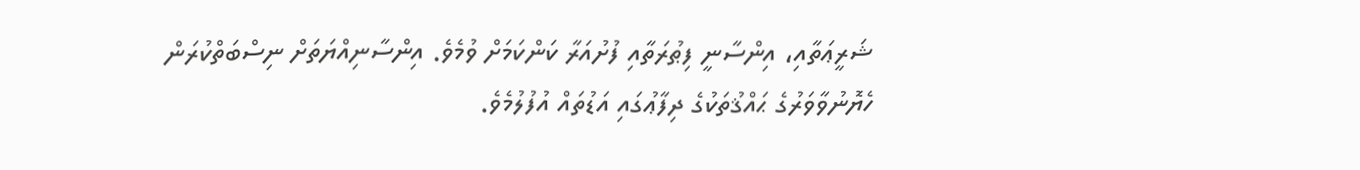ޝަރީޢަތާއި، އިންސާނީ ފިޠުރަތާއި ފުށުއަރާ ކަންކަމަށް ވުމެވެ. އިންސާނިއްޔަތަށް ނިސްބަތްކުރަން ހެޔޮނުވާވަރުގެ ޙައްޤުތަކުގެ ދިފާޢުގައި އަޑުތައް އުފުލުމެވެ.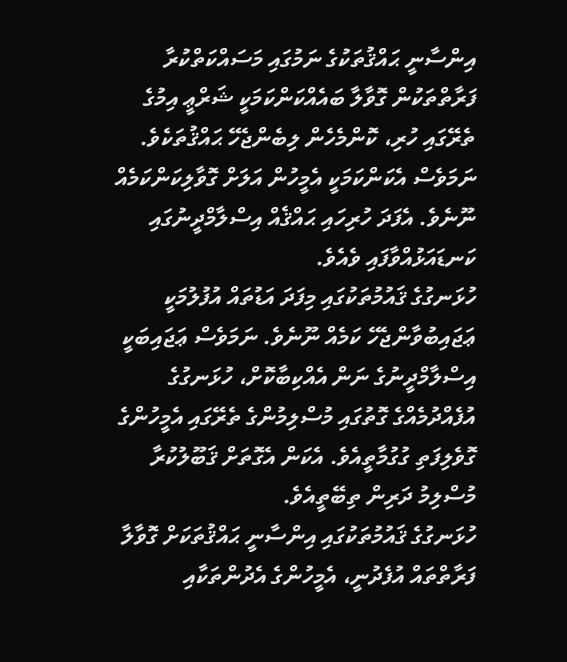އިންސާނީ ޙައްޤުތަކުގެ ނަމުގައި މަސައްކަތްކުރާ ފަރާތްތަކުން ގޮވާލާ ބައެއްކަންކަމަކީ ޝަރްޢީ އިމުގެ ތެރޭގައި ހުރި، ކޮންމެހެން ލިބެންޖެހޭ ޙައްޤުތަކެވެ. ނަމަވެސް އެކަންކަމަކީ އެމީހުން އަލަށް ގޮވާލިކަންކަމެއް ނޫނެވެ. އެފަދަ ހުރިހައި ޙައްޤެއް އިސްލާމްދީނުގައި ކަނޑައަޅުއްވާފައި ވެއެވެ.
ހުޅަނގުގެ ޤައުމުތަކުގައި މިފަދަ އަޑުތައް އުފުލުމަކީ ޢަޖައިބުވާންޖެހޭ ކަމެއް ނޫނެވެ. ނަމަވެސް ޢަޖައިބަކީ އިސްލާމްދީނުގެ ނަން އެއްކިބާކޮށް، ހުޅަނގުގެ އުފެއްދުމެއްގެ ގޮތުގައި މުސްލިމުންގެ ތެރޭގައި އެމީހުންގެ ގޮވެލިފަތި ގުގުމާތީއެވެ. އެކަން އެގޮތަށް ޤަބޫލުކުރާ މުސްލިމު ދަރިން ތިބޭތީއެވެ.
ހުޅަނގުގެ ޤައުމުތަކުގައި އިންސާނީ ޙައްޤުތަކަށް ގޮވާލާ ފަރާތްތައް އުފެދުނީ، އެމީހުންގެ އެދުންތަކާއި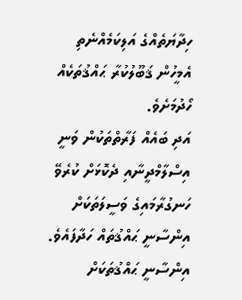ހިދާޔަތެއްގެ އަލިކަމެއްނެތި އެމީހުން ޤަބޫލުކުރާ ޙައްޤުތަކެއް ހޯދުމަށެވެ.
އަދި ބައެއް ފަރާތްތަކުން ވަނީ އިސްލާމްދީނާއި ދެކޮޅަށް ކުރެވޭ ހަނގުރާމައިގެ ވަސީލަތަކަށް އިންސާނީ ޙައްޤުތައް ހަދާފައެވެ. އިންސާނީ ޙައްޤުތަކަށް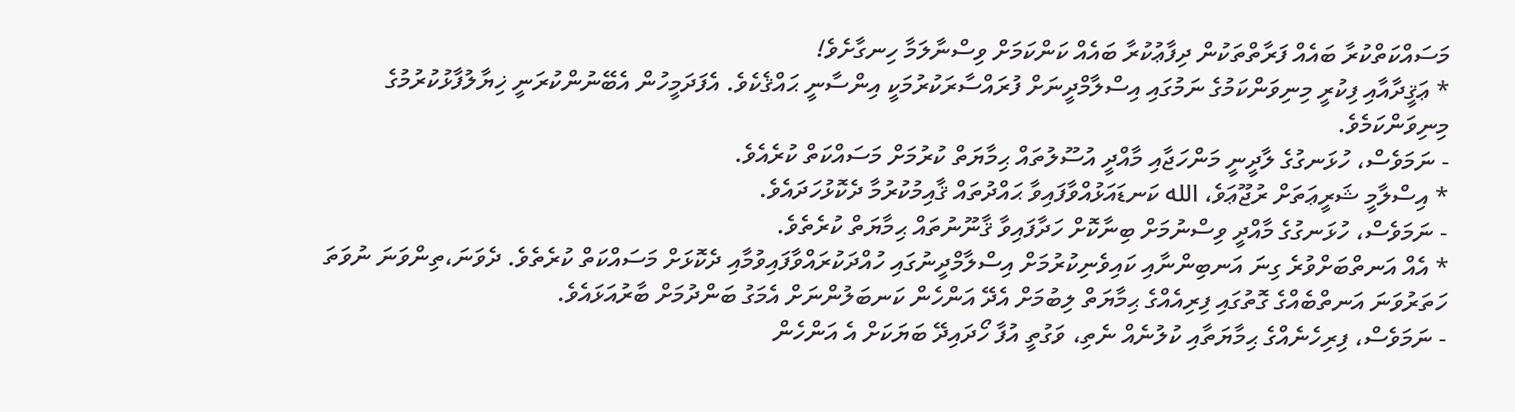މަސައްކަތްކުރާ ބައެއް ފަރާތްތަކުން ދިފާޢުކުރާ ބައެއް ކަންކަމަށް ވިސްނާލަމާ ހިނގާށެވެ!
* ޢަޤީދާއާއި ފިކުރީ މިނިވަންކަމުގެ ނަމުގައި އިސްލާމްދީނަށް ފުރައްސާރަކުރުމަކީ އިންސާނީ ޙައްޤެކެވެ. އެފަދަމީހުން އެބޭނުންކުރަނީ ޚިޔާލުފާޅުކުރުމުގެ މިނިވަންކަމެވެ.
- ނަމަވެސް، ހުޅަނގުގެ ލާދީނީ މަންހަޖާއި މާއްދީ އުސޫލުތައް ޙިމާޔަތް ކުރުމަށް މަސައްކަތް ކުރެއެވެ.
* އިސްލާމީ ޝަރީޢަތަށް ރުޖޫޢަވެ، الله ކަނޑައަޅުއްވާފައިވާ ޙައްދުތައް ޤާއިމުކުރުމާ ދެކޮޅުހަދައެވެ.
- ނަމަވެސް، ހުޅަނގުގެ މާއްދީ ވިސްނުމަށް ބިނާކޮށް ހަދާފައިވާ ޤާނޫނުތައް ޙިމާޔަތް ކުރެތެވެ.
* އެއް އަނތްބަށްވުރެ ގިނަ އަނބިންނާއި ކައިވެނިކުރުމަށް އިސްލާމްދީނުގައި ހުއްދަކުރައްވާފައިވުމާއި ދެކޮޅަށް މަސައްކަތް ކުރެތެވެ. ދެވަނަ،ތިންވަނަ ނުވަތަ ހަތަރުވަނަ އަނތްބެއްގެ ގޮތުގައި ފިރިއެއްގެ ޙިމާޔަތް ލިބުމަށް އެދޭ އަންހެން ކަނބަލުންނަށް އެމަގު ބަންދުމަށް ބާރުއަޅައެވެ.
- ނަމަވެސް، ފިރިހެނެއްގެ ޙިމާޔަތާއި ކުލުނެއް ނެތި، ވަގުތީ އުފާ ހޯދައިދޭ ބަޔަކަށް އެ އަންހެން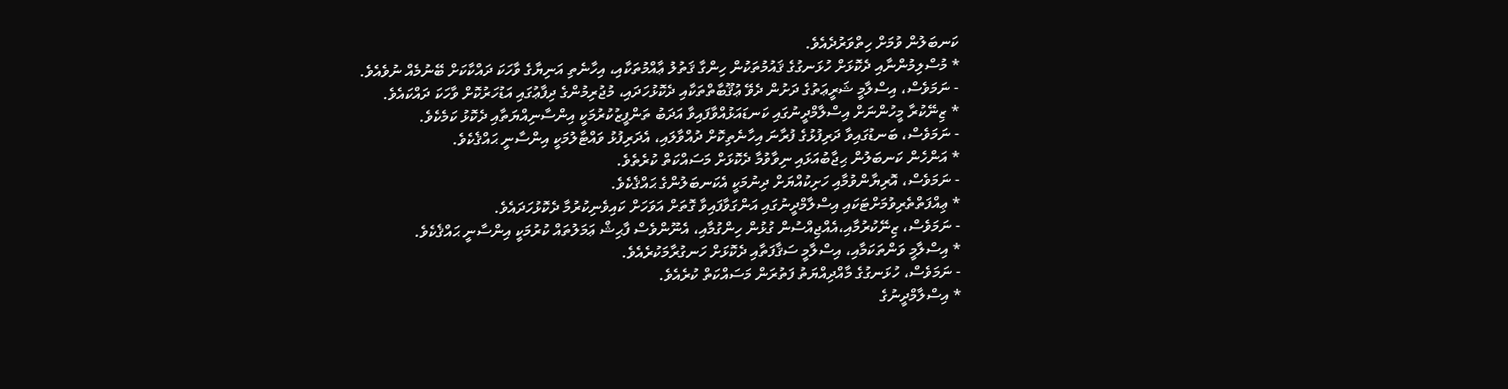ކަނބަލުން ވުމަށް ހިތްވަރުދެއެވެ.
* މުސްލިމުންނާއި ދެކޮޅަށް ހުޅަނގުގެ ޤައުމުތަކުން ހިންގާ ޤަތުލު ޢާއްމުތަކާއި، އިހާނެތި އަނިޔާގެ ވާހަކަ ދައްކާކަށް ބޭނުމެއް ނުވެއެވެ.
- ނަމަވެސް، އިސްލާމީ ޝަރީޢަތުގެ ދަށުން ދެވޭ ޢުޤޫބާތްތަކާއި ދެކޮޅުހަދައި، މުޖުރިމުންގެ ދިފާޢުގައި އަޑުހަރުކޮށް ވާހަކަ ދައްކައެވެ.
* ޒިނޭކުރާ މީހުންނަށް އިސްލާމްދީނުގައި ކަނޑައަޅުއްވާފައިވާ އަދަބު ތަންފީޒުކުރުމަކީ އިންސާނިއްޔަތާއި ދެކޮޅު ކަމެކެވެ.
- ނަމަވެސް، ބަނޑުގައިވާ ދަރިފުޅުގެ ފުރާނަ އިހާނެތިކޮށް ދުއްވާލައި، އެދަރިފުޅު ވައްޓާލުމަކީ އިންސާނީ ޙައްޤެކެވެ.
* އަންހެން ކަނބަލުން ޙިޖާބުއަޅައި ނިވާވުމާ ދެކޮޅަށް މަސައްކަތް ކުރެތެވެ.
- ނަމަވެސް، އޮރިޔާންވުމާއި ހަށިކުއްޔަށް ދިނުމަކީ އެކަނބަލުންގެ ޙައްޤެކެވެ.
* ޢިއްފަތްތެރިވުމަށްޓަކައި އިސްލާމްދީނުގައި އަންގަވާފައިވާ ގޮތަށް އަވަހަށް ކައިވެނިކުރުމާ ދެކޮޅުހަދައެވެ.
- ނަމަވެސް، ޒިނޭކުރުމާއި،އެއްޖިއްސުން ގުޅުން ހިންގުމާއި، އެނޫންވެސް ފާޙިޝް ޢަމަލުތައް ކުރުމަކީ އިންސާނީ ޙައްޤެކެވެ.
* އިސްލާމީ ވަންތަކަމާއި، އިސްލާމީ ސަޤާފަތާއި ދެކޮޅަށް ހަނގުރާމަކުރެއެވެ.
- ނަމަވެސް، ހުޅަނގުގެ މާއްދިއްޔަތު ފަތުރަން މަސައްކަތް ކުރެއެވެ.
* އިސްލާމްދީނުގެ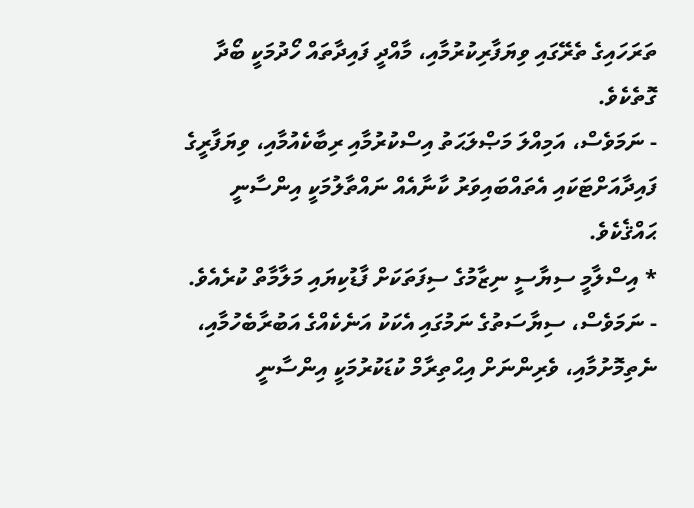ތަރަހައިގެ ތެރޭގައި ވިޔަފާރިކުރުމާއި، މާއްދީ ފައިދާތައް ހޯދުމަކީ ބޯދާ ގޮތެކެވެ.
- ނަމަވެސް، އަމިއްލަ މަޞްލަޙަތު އިސްކުރުމާއި ރިބާކެއުމާއި، ވިޔަފާރީގެ ފައިދާއަށްޓަކައި އެތައްބައިވަރު ކާނާއެއް ނައްތާލުމަކީ އިންސާނީ ޙައްޤެކެވެ.
* އިސްލާމީ ސިޔާސީ ނިޒާމުގެ ސިފަތަކަށް ފާޑުކިޔައި މަލާމާތް ކުރެއެވެ.
- ނަމަވެސް، ސިޔާސަތުގެ ނަމުގައި އެކަކު އަނެކެއްގެ އަބުރާބެހުމާއި، ނެތިމޮށުމާއި، ވެރިންނަށް އިޙްތިރާމް ކުޑަކުރުމަކީ އިންސާނީ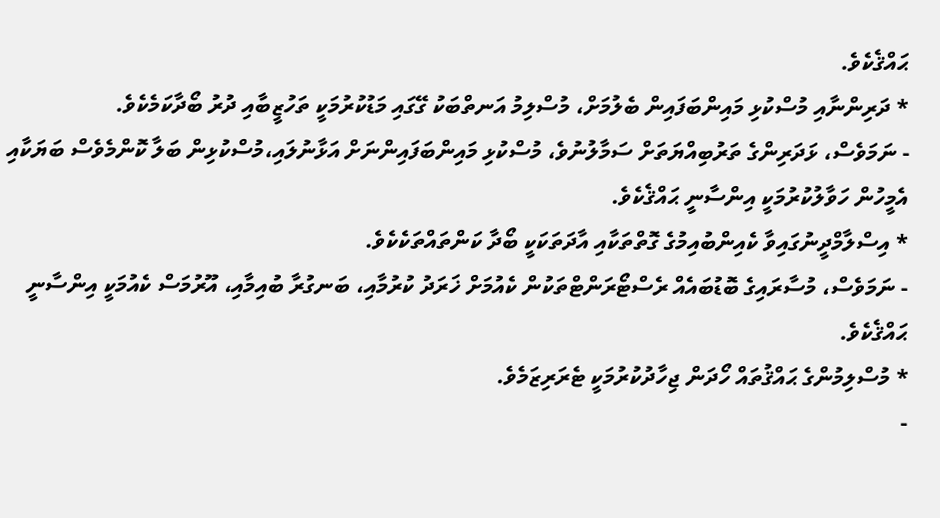ޙައްޤެކެވެ.
* ދަރިންނާއި މުސްކުޅި މައިންބަފައިން ބެލުމަށް، މުސްލިމު އަނތްބަކު ގޭގައި މަޑުކުރުމަކީ ތަހުޒީބާއި ދުރު ބޯދާކަމެކެވެ.
- ނަމަވެސް، ޅަދަރިންގެ ތަރުބިއްޔަތަށް ސަމާލުނުވެ، މުސްކުޅި މައިންބަފައިންނަށް އަޅާނުލައި،މުސްކުޅިން ބަލާ ކޮންމެވެސް ބަޔަކާއި އެމީހުން ހަވާލުކުރުމަކީ އިންސާނީ ޙައްޤެކެވެ.
* އިސްލާމްދީނުގައިވާ ކެއިންބުއިމުގެ ގޮތްތަކާއި އާދަތަކަކީ ބޯދާ ކަންތައްތަކެކެވެ.
- ނަމަވެސް، މުސާރައިގެ ބޮޑުބައެއް ރެސްޓޯރަންޓްތަކުން ކެއުމަށް ޚަރަދު ކުރުމާއި، ބަނގުރާ ބުއިމާއި، އޫރުމަސް ކެއުމަކީ އިންސާނީ ޙައްޤެކެވެ.
* މުސްލިމުންގެ ޙައްޤުތައް ހޯދަން ޖިހާދުކުރުމަކީ ޓެރަރިޒަމެވެ.
-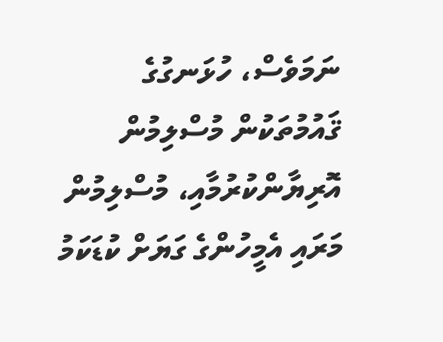ނަމަވެސް، ހުޅަނގުގެ ޤައުމުތަކުން މުސްލިމުން އޮރިޔާންކުރުމާއި، މުސްލިމުން މަރައި އެމީހުންގެ ގަޔަށް ކުޑަކަމު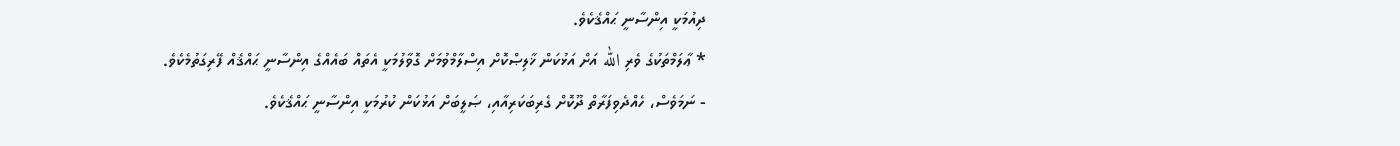ދިއުމަކީ އިންސާނީ ޙައްޤެކެވެ.
* ޢާލަމްތަކުގެ ވެރި الله އަށް އަޅުކަން ޚާލިޞްކޮށް އިސްލާމްވުމަށް ގޮވާލުމަކީ އެތައް ބައެއްގެ އިންސާނީ ޙައްޤެއް ފޭރިގަތުމެކެވެ.
- ނަމަވެސް، ހެއްދެވިފަރާތް ދޫކޮށް ގެރިބަކަރިއާއި، ޞަލީބަށް އަޅުކަން ކުރުމަކީ އިންސާނީ ޙައްޤެކެވެ.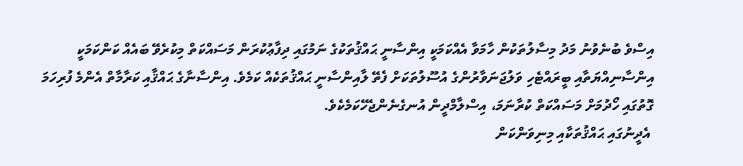އިސްވެ ބުނެވުނު މަދު މިސާލުތަކުން ހާމަވާ އެއްކަމަކީ އިންސާނީ ޙައްޤުތަކުގެ ނަމުގައި ދިފާޢުކުރަން މަސައްކަތް މިކުރެވޭ ބައެއް ކަންކަމަކީ އިންސާނިއްޔަތާއި ބީރައްޓެހި ވަލުޖަނަވާރުންގެ އުސޫލުތަކަށް ފެތޭ ލާއިންސާނީ ޙައްޤުތަކެއް ކަމެވެ. އިންސާނާގެ ޙައްޤާއި ކަރާމާތް އެންމެ ފުރިހަމަ ގޮތުގައި ހޯދުމަށް މަސައްކަތް ކުރާނަމަ، އިސްލާމްދީން އުނގެނެންޖެހޭކަމެކެވެ.
 އެދީނުގައި ޙައްޤުތަކާއި މިނިވަންކަން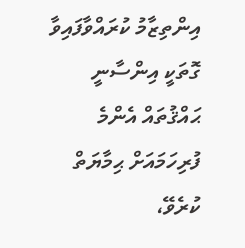އިންތިޒާމު ކުރައްވާފައިވާ ގޮތަކީ އިންސާނީ ޙައްޤުތައް އެންމެ ފުރިހަމައަށް ޙިމާޔަތް ކުރެވޭ،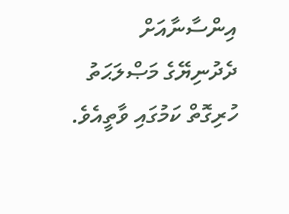އިންސާނާއަށް ދެދުނިޔޭގެ މަޞްލަޙަތު ހުރިގޮތް ކަމުގައި ވާތީއެވެ.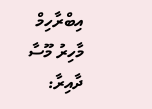އިބްރާހިމް މާހިރު މޫސާ
ދާއިރާ: